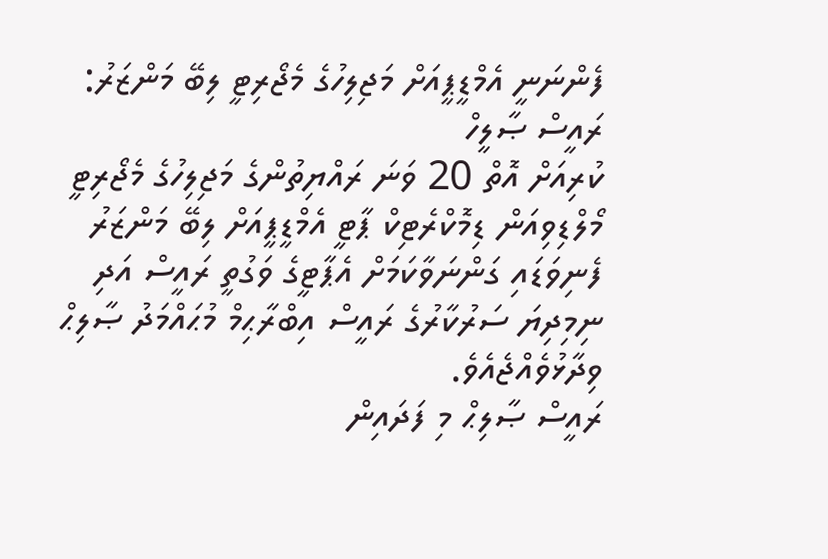ފެންނަނީ އެމްޑީޕީއަށް މަޖިލިހުގެ މެޖޯރިޓީ ލިބޭ މަންޒަރު: ރައީސް ޞާލީހް
ކުރިއަށް އޮތް 20 ވަނަ ރައްޔިތުންގެ މަޖިލިހުގެ މެޖޯރިޓީ މޯލްޑިވިއަން ޑިމޮކްރެޓިކް ޕާޓީ އެމްޑީޕީއަށް ލިބޭ މަންޒަރު ފެނިވަޑައި ގަންނަވާކަމަށް އެޕާޓީގެ ވަގުތީ ރައީސް އަދި ނިމިދިޔަ ސަރުކާރުގެ ރައީސް އިބްރާޙިމް މުޙައްމަދު ޞާލިޙް ވިދާޅުވެއްޖެއެވެ.
ރައީސް ޞާލިޙް މި ފަދައިން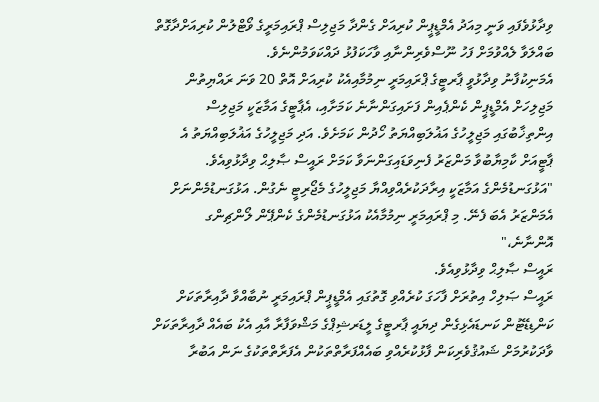ވިދާޅުވެފައި ވަނީ މިއަދު އެމްޑީޕީން ކުރިއަށް ގެންދާ މަޖިލިސް ޕްރައިމަރީގެ ވޯޓްލުން ކުރިއަށްދާގޮތް ބައްލަވާ ލެއްވުމަށް ފަހު ނޫސްވެރިންނާއި ވާހަކަފުޅު ދައްކަވަމުންނެވެ.
އެމަނިކުފާނު ވިދާޅުވީ ޕާރޓީގެ ޕްރައިމަރީ ނިމުމާއިއެކު ކުރިއަށް އޮތް 20 ވަނަ ރައްޔިތުން މަޖިލިހަށް އެމްޑީޕީން ކެންޕެއިން ފަށައިގަންނާނެ ކަމަށާއި، އެޕާޓީގެ އަމާޒަކީ މަޖިލިސް އިންތިޚާބުގައި މަޖިލީހުގެ އަޣުލަބިއްޔަތު ހޯދުން ކަމަށެވެ. އަދި މަޖިލީހުގެ އަޣުލަބިއްޔަތު އެ ޕާޓީއަށް ކާމިޔާބުވާ މަންޒަރު ފެނިވަޑައިގަންނަވާ ކަމަށް ރައީސް ޞާލިޙް ވިދާޅުވިއެވެ.
"އަޅުގަނޑުމެންގެ އަމާޒަކީ އިރާދަކުރެއްވިއްޔާ މަޖިލީހުގެ މެޖޯރިޓީ ނެގުން. އަޅުގަނޑުމެންނަށް އެމަންޒަރު އެބަ ފެނޭ. މި ޕްރައިމަރީ ނިމުމާއެކު އަޅުގަނޑުމެންގެ ކެންޕޭން ލޯންޗިންގ އޮންނާނެ،"
ރައީސް ޞާލިޙް ވިދާޅުވިއެވެ.
ރައީސް ޞަލިހް އިތުރަށް ފާހަގަ ކުރެއްވި ގޮތުގައި އެމްޑީޕީން ޕްރައިމަރީ ނުބާއްވާ ދާއިރާތަކަށް ކަންޑިޑޭޓުން ކަނޑައެޅިގެން ދިޔައީ ޕާރޓީގެ ލީޑަރޝިޕްގެ މަޝްވަފާރާ އާއި އެކު ބައެއް ދާއިރާތަކަށް ވާދަކުރުމަށް ޝައުޤުވެރިކަން ފާޅުކުރެއްވި ބައެއްފަރާތްތަކުން އެފަރާތްތަކުގެ ނަން އަބުރާ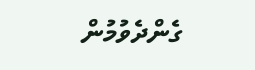ގެންދެވުމުން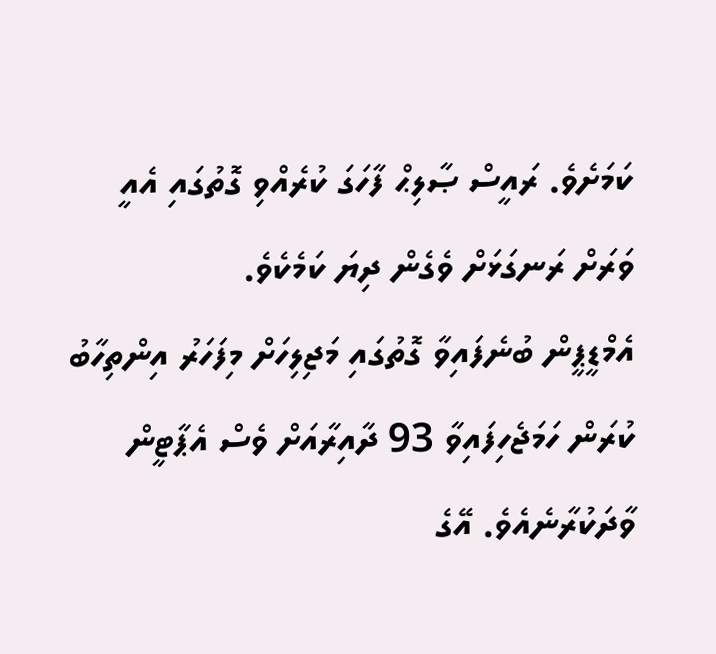ކަމަށެވެ. ރައީސް ޞާލިޙް ފާހަގަ ކުރެއްވި ގޮތުގައި އެއީ ވަރަށް ރަނގަޅަށް ވެގެން ދިޔަ ކަމެކެވެ.
އެމްޑީޕީން ބުނެފައިވާ ގޮތުގައި މަޖިލިހަށް މިފަހަރު އިންތިހާބު ކުރަން ހަމަޖެހިފައިވާ 93 ދާއިރާއަށް ވެސް އެޕާޓީން ވާދަކުރާނެއެވެ. އޭގެ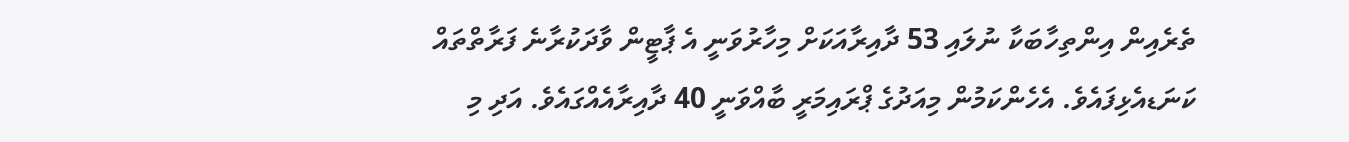ތެރެއިން އިންތިހާބަކާ ނުލައި 53 ދާއިރާއަކަށް މިހާރުވަނީ އެ ޕާޓީން ވާދަކުރާނެ ފަރާތްތައް ކަނަޑއެޅިފައެވެ. އެހެންކަމުން މިއަދުގެ ޕްރައިމަރީ ބާއްވަނީ 40 ދާއިރާއެއްގައެވެ. އަދި މި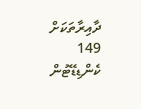ދާއިރާތަކަށް 149 ކެންޑިޑޭޓުން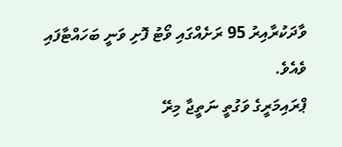ވާދަކުރާއިރު 95 ރަށެއްގައި ވޯޓު ފޮށި ވަނީ ބަހައްޓާފައި ވެއެވެ.
ޕްރައިމަރީގެ ވަގުތީ ނަތީޖާ މިރޭ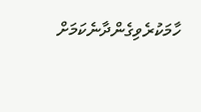ހާމަކުރެވިގެންދާނެކަމަށް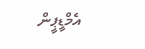އެމްޑީޕީން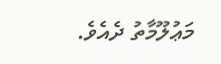މަޢުލޫމާތު ދެއެވެ.